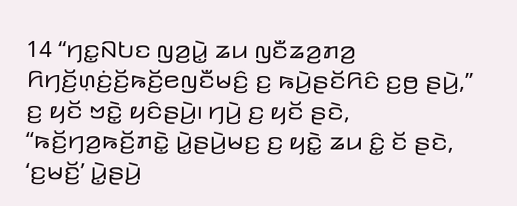14 “ꤚꤢ꤭ꤡꤝꤢ ꤜꤤ꤬ꤣꤧ꤭ ꤘꤣ ꤜꤢꤪꤘꤤ꤬ꤊꤤ꤬ ꤖꤚꤢꤩ꤬ꤛ꤫ꤢꤦ꤬ꤢꤩ꤬ꤒꤢꤩ꤬ꤕꤜꤢꤪꤗꤢꤨ꤬ ꤢ꤬ ꤒꤣꤧ꤬ꤔꤢꤩꤖꤢꤨ ꤢ꤬ꤥ꤬ ꤔꤣꤧ꤬,” ꤢ꤬ ꤟꤢꤩ ꤠꤢꤧ꤭ ꤟꤢꤨꤔꤣꤧ꤬꤯ ꤚꤣꤧ꤬ ꤢ꤬ ꤟꤢꤩ ꤔꤢꤧ, “ꤒꤢꤩ꤬ꤚꤤ꤬ꤒꤢꤩ꤬ꤊꤢꤧ꤭ ꤣꤧ꤭ꤔꤣꤧ꤬ꤗꤢ꤬ ꤢ꤬ ꤟꤢꤧ꤭ ꤘꤣ ꤢꤨ꤭ ꤢꤩ ꤔꤢꤧ, ‘ꤢ꤬ꤗꤢꤩ꤬’ ꤣꤧ꤭ꤔꤣꤧ꤬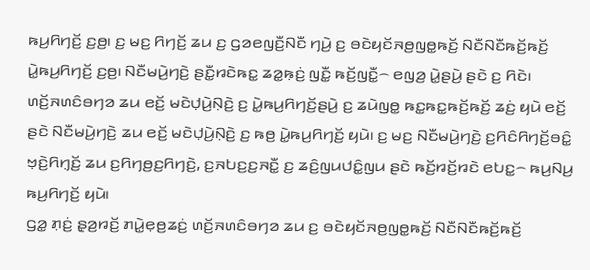ꤒꤣ꤬ꤖꤚꤢꤩ꤬ ꤢ꤬ꤥ꤬꤯ ꤢ꤬ ꤗꤢ꤬ ꤖꤚꤢꤩ꤬ ꤘꤣ ꤢ꤬ ꤞꤤꤕꤜꤢꤪ꤬ꤡꤢꤪ ꤚꤣꤧ꤬ ꤢ꤬ ꤋꤢꤧꤟꤢꤩꤏꤥ꤬ꤜꤥ꤭ꤒꤢꤩ꤬ ꤡꤢꤪꤡꤢꤪꤒꤢꤩ꤬ꤒꤢꤩ꤬ ꤣꤧ꤭ꤒꤣ꤬ꤖꤚꤢꤩ꤬ ꤢ꤬ꤥ꤬꤯ ꤡꤢꤪꤗꤣꤧ꤬ꤚꤢꤧ꤬ ꤔꤢꤪ꤭ꤙꤢꤧꤒꤢ꤭ ꤘꤤ꤭ꤒ꤫ꤢꤦ꤬ ꤜꤢꤪ꤭ ꤒꤢꤩ꤬ꤜꤢꤪ꤭꤮ ꤕꤜꤤ꤬ ꤣꤧ꤭ꤔꤣꤧ꤬ ꤔꤢꤧ ꤢ꤬ ꤖꤢꤧ꤯
ꤛꤢꤩ꤬ꤏꤛꤢꤨꤋꤚꤤ ꤘꤣ ꤕꤢꤩ꤬ ꤗꤢꤧꤓ꤫ꤣꤧ꤬ꤡ꤫ꤢꤧ꤬ ꤢ꤬ ꤣꤧ꤭ꤒꤣ꤬ꤖꤚꤢꤩ꤬ꤔꤣꤧ꤬ ꤢ꤬ ꤘꤣꤧꤜꤥ꤭ ꤒꤢ꤭ꤒꤢ꤭ꤒꤢꤩ꤬ꤒꤢꤩ꤬ ꤘꤢꤦ꤬ ꤟꤣꤧ ꤕꤢꤩ꤬ ꤔꤢꤧ ꤡꤢꤪꤗꤣꤧ꤬ꤚꤢꤧ꤬ ꤘꤣ ꤕꤢꤩ꤬ ꤗꤢꤧꤓ꤫ꤣꤧ꤬ꤡ꤫ꤢꤧ꤬ ꤢ꤬ ꤒꤥ꤬ ꤣꤧ꤭ꤒꤣ꤬ꤖꤚꤢꤩ꤬ ꤟꤣꤧ꤯ ꤢ꤬ ꤗꤢ꤬ ꤡꤢꤪꤗꤣꤧ꤬ꤚꤢꤧ꤬ ꤢ꤬ꤖꤢꤨꤖꤚꤢꤩ꤬ꤋꤢꤨ꤭ ꤠ꤫ꤢꤧ꤬ꤖꤚ꤫ꤢꤩ꤬ ꤘꤣ ꤢ꤬ꤖꤚꤥ꤬ꤢ꤬ꤖꤚꤢꤧ꤬, ꤢ꤬ꤏꤝꤢ꤬ꤢ꤬ꤏꤢꤪ꤭ ꤢ꤬ ꤘꤢꤨ꤬ꤜꤣꤓꤢꤨ꤭ꤜꤣ ꤔꤢꤧ ꤒꤢꤩ꤬ꤙꤢꤩ꤬ꤙꤢꤧ ꤕꤝꤢ꤭꤮ ꤒꤣ꤬ꤡꤣ꤬ ꤒꤣ꤬ꤖꤚꤢꤩ꤬ ꤟꤣꤧ꤯
ꤞꤤ꤭ ꤊ꤫ꤢꤦ꤬ ꤔ꤫ꤤ꤬ꤙꤢꤩ꤬ ꤊꤣꤧ꤭ꤕ꤫ꤥ꤬ꤘꤢꤦ꤬ ꤛꤢꤩ꤬ꤏꤛꤢꤨꤋꤚꤤ ꤘꤣ ꤢ꤬ ꤋꤢꤧꤟꤢꤩꤏꤥ꤬ꤜꤥ꤭ꤒꤢꤩ꤬ ꤡꤢꤪꤡꤢꤪꤒꤢꤩ꤬ꤒꤢꤩ꤬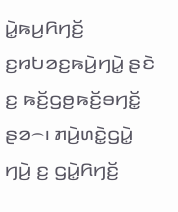ꤣꤧ꤭ꤒꤣ꤬ꤖꤚꤢꤩ꤬ ꤢ꤬ꤙꤝꤤꤢ꤬ꤒꤣꤧ꤬ꤚꤣꤧ꤭ ꤔꤢꤧ ꤢ꤬ ꤒꤢꤩ꤬ꤞꤥ꤬ꤒꤢꤩ꤬ꤋꤚꤢꤩ꤭ ꤔꤤ꤮꤯ ꤊꤣꤧ꤬ꤛꤢꤧ꤭ꤞꤣꤧ꤭ ꤚꤣꤧ꤬ ꤢ꤬ ꤞꤣꤧ꤭ꤖꤚꤢꤩ꤬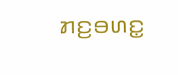ꤊꤢ꤬ꤋꤛꤢ꤭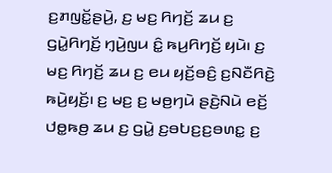ꤢ꤬ꤊꤜꤢꤩ꤭ꤔꤣꤧ꤬, ꤢ꤬ ꤗꤢ꤬ ꤖꤚꤢꤩ꤬ ꤘꤣ ꤢ꤬ ꤞꤣꤧ꤭ꤖꤚꤢꤩ꤬ ꤚ꤫ꤣꤧ꤬ꤜꤣ ꤢꤨ꤭ ꤒꤣ꤬ꤖꤚꤢꤩ꤬ ꤟꤣꤧ꤯ ꤢ꤬ ꤗꤢ꤬ ꤖꤚꤢꤩ꤬ ꤘꤣ ꤢ꤬ ꤕꤣ ꤟꤢꤩ꤬ꤋꤢꤨ꤬ ꤢ꤬ꤡꤢꤪꤖꤢꤧ꤬ ꤒꤣꤧ꤬ꤟꤢꤩ꤬꤯ ꤢ꤬ ꤗꤢ꤬ ꤢ꤬ ꤗꤥ꤬ꤚꤣꤧ ꤔꤢꤧ꤬ꤡꤣꤧ ꤕꤢꤩ꤬ ꤓꤥ꤭ꤒꤥ꤬ ꤘꤣ ꤢ꤬ ꤞꤣꤧ꤭ ꤢ꤬ꤋꤝꤢ꤬ꤢ꤬ꤋꤛꤢ꤭ ꤢ꤬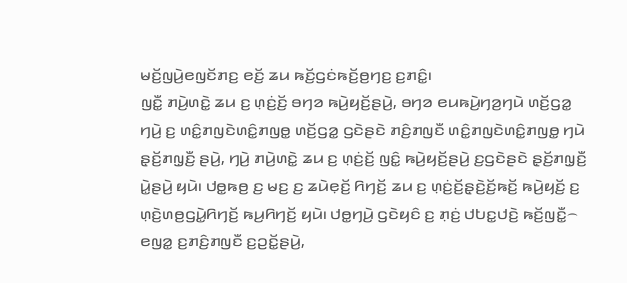ꤗꤢꤩ꤬ꤜꤣꤧ꤬ꤕꤜꤢꤩꤊꤢ꤬ ꤕꤢꤩ꤬ ꤘꤣ ꤒꤢꤩ꤬ꤞꤢꤦꤒꤢꤩ꤬ꤥ꤬ꤚꤢ꤬ ꤢ꤬ꤊꤢꤨ꤭꤯
ꤜꤢꤪ꤭ ꤊꤣꤧ꤬ꤛꤢꤧ꤭ ꤘꤣ ꤢ꤬ ꤛ꤫ꤢꤦ꤬ꤢꤩ꤬ ꤋꤚꤤ ꤒꤣꤧ꤬ꤟꤢꤩ꤬ꤔꤣꤧ꤬, ꤋꤚꤤ ꤕꤣꤒꤣꤧ꤬ꤚꤤ꤬ꤚꤣꤧ ꤛꤢꤩ꤬ꤞꤤ꤭ ꤚꤣꤧ꤬ ꤢ꤬ ꤛꤢꤨ꤭ꤊꤜꤢꤧꤛꤢꤨ꤭ꤊꤜꤥ꤭ ꤛꤢꤩ꤬ꤞꤤ꤭ ꤞꤢꤧꤔꤢꤧ ꤊꤢꤨ꤬ꤊꤜꤢꤪ ꤛꤢꤨ꤭ꤊꤜꤢꤧꤛꤢꤨ꤭ꤊꤜꤥ꤭ ꤚꤣꤧ ꤔ꤫ꤢꤩ꤬ꤊꤜ꤫ꤢꤪ꤬ ꤔꤣꤧ꤬, ꤚꤣꤧ꤬ ꤊꤣꤧ꤬ꤛꤢꤧ꤭ ꤘꤣ ꤢ꤬ ꤛ꤫ꤢꤦ꤬ꤢꤩ꤬ ꤜꤢꤨ꤭ ꤒꤣꤧ꤬ꤟꤢꤩ꤬ꤔꤣꤧ꤬ ꤢ꤬ꤞꤢꤧꤔꤢꤧ ꤔ꤫ꤢꤩ꤬ꤊꤜ꤫ꤢꤪ꤬ ꤣꤧ꤭ꤔꤣꤧ꤬ ꤟꤣꤧ꤯ ꤓꤥ꤭ꤒꤥ꤬ ꤢ꤬ ꤗꤢ꤬ ꤢ꤬ ꤘꤣꤧꤕ꤫ꤢꤩ꤬ ꤖꤚꤢꤩ꤬ ꤘꤣ ꤢ꤬ ꤛ꤫ꤢꤦ꤬ꤢꤩ꤬ꤔ꤫ꤢꤧ꤬ꤢꤩ꤬ꤒꤢꤩ꤬ ꤒꤣꤧ꤬ꤟꤢꤩ꤬ ꤢ꤬ ꤛ꤫ꤢꤧ꤬ꤛꤥ꤬ꤞꤣꤧ꤭ꤖꤚꤢꤩ꤬ ꤒꤣ꤬ꤖꤚꤢꤩ꤬ ꤟꤣꤧ꤯ ꤓꤥ꤭ꤚꤣꤧ꤬ ꤞꤢꤧꤟꤢꤨ ꤢ꤬ ꤊ꤫ꤢꤦ꤬ ꤓꤝꤢ꤭ꤓꤢꤧ꤬ ꤒꤢꤩ꤬ꤜꤢꤪ꤭꤮ ꤕꤜꤤ꤭ ꤢ꤬ꤊꤢꤨ꤬ꤊꤜꤢꤪ ꤢ꤬ꤑꤢꤩ꤭ꤔꤣꤧ꤬,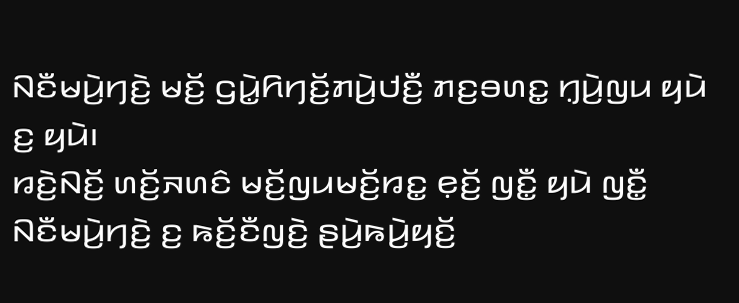ꤡꤢꤪꤗꤣꤧ꤬ꤚꤢꤧ꤬ ꤗꤢꤩ꤬ ꤞꤣꤧ꤭ꤖꤚꤢꤩ꤬ꤊꤣꤧ꤬ꤓꤢꤪ꤬ ꤊꤢ꤬ꤋꤛꤢ꤭ ꤚ꤫ꤣꤧ꤬ꤜꤣ ꤟꤣꤧ ꤢ꤬ ꤟꤣꤧ꤯
ꤙꤢꤧ꤬ꤡꤢꤩ꤬ ꤛꤢꤩ꤬ꤏꤛꤢꤨ ꤗꤢꤩ꤬ꤜꤣꤗꤢꤩ꤬ꤙꤢ꤭ ꤕ꤫ꤢꤩ꤬ ꤜꤢꤪ꤭ ꤟꤣꤧ ꤜꤢꤪ꤭ ꤡꤢꤪꤗꤣꤧ꤬ꤚꤢꤧ꤬ ꤢ꤬ ꤒꤢꤩ꤬ꤢꤪꤜꤢꤧ꤬ ꤔꤣꤧ꤬ꤒꤣꤧ꤬ꤟꤢꤩ꤬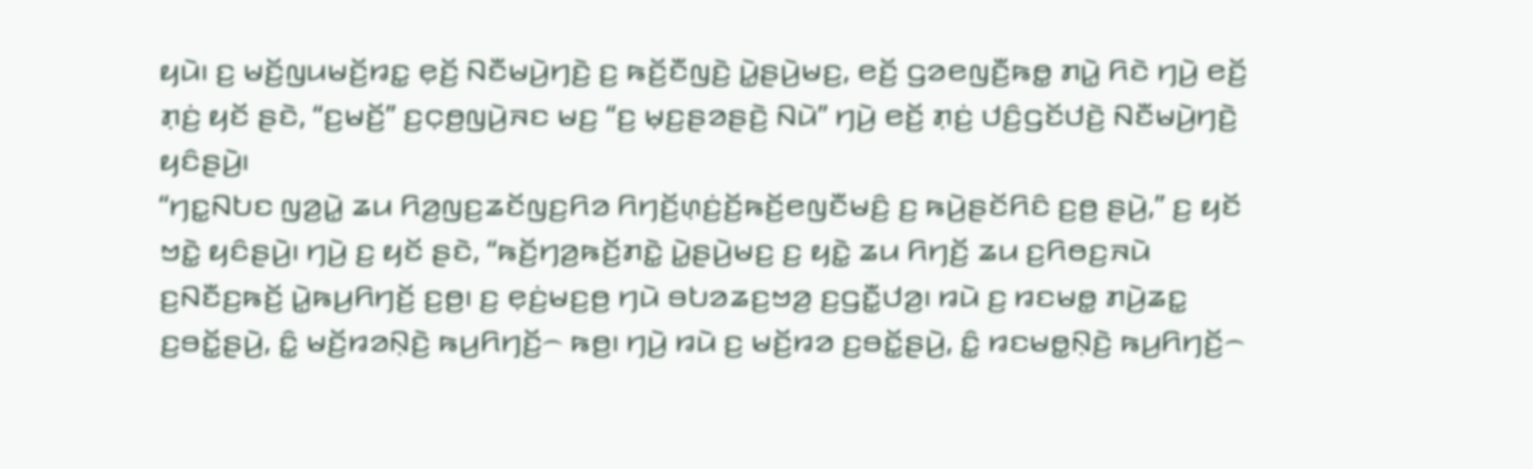ꤟꤣꤧ꤯ ꤢ꤬ ꤗꤢꤩ꤬ꤜꤣꤗꤢꤩ꤬ꤙꤢ꤭ ꤕ꤫ꤢꤩ꤬ ꤡꤢꤪꤗꤣꤧ꤬ꤚꤢꤧ꤬ ꤢ꤬ ꤒꤢꤩ꤬ꤢꤪꤜꤢꤧ꤬ ꤣꤧ꤭ꤔꤣꤧ꤬ꤗꤢ꤬, ꤕꤢꤩ꤬ ꤞꤤꤕꤜꤢꤪ꤬ꤒꤥ꤭ ꤊꤣꤧ꤭ ꤖꤢꤧ ꤚꤣꤧ꤬ ꤕꤢꤩ꤬ ꤊ꤫ꤢꤦ꤬ ꤟꤢꤩ ꤔꤢꤧ, “ꤢ꤬ꤗꤢꤩ꤬” ꤢ꤬ꤍ꤫ꤥ꤬ꤜꤣꤧ꤬ꤏꤢ ꤗꤢ꤬ “ꤢ꤬ ꤗ꤫ꤢ꤬ꤔꤤꤔꤢꤧ꤬ ꤡꤣꤧ” ꤚꤣꤧ꤬ ꤕꤢꤩ꤬ ꤊ꤫ꤢꤦ꤬ ꤓꤢꤨ꤬ꤞꤢꤩꤓꤢꤧ꤬ ꤡꤢꤪꤗꤣꤧ꤬ꤚꤢꤧ꤬ ꤟꤢꤨꤔꤣꤧ꤬꤯
“ꤚꤢ꤭ꤡꤝꤢ ꤜꤤ꤬ꤣꤧ꤭ ꤘꤣ ꤖꤤ꤬ꤜꤢ꤬ꤘꤢꤩꤜꤢ꤬ꤖꤤ ꤖꤚꤢꤩ꤬ꤛ꤫ꤢꤦ꤬ꤢꤩ꤬ꤒꤢꤩ꤬ꤕꤜꤢꤪꤗꤢꤨ꤬ ꤢ꤬ ꤒꤣꤧ꤬ꤔꤢꤩꤖꤢꤨ ꤢ꤬ꤥ꤬ ꤔꤣꤧ꤬,” ꤢ꤬ ꤟꤢꤩ ꤠꤢꤧ꤭ ꤟꤢꤨꤔꤣꤧ꤬꤯ ꤚꤣꤧ꤬ ꤢ꤬ ꤟꤢꤩ ꤔꤢꤧ, “ꤒꤢꤩ꤬ꤚꤤ꤬ꤒꤢꤩ꤬ꤊꤢꤧ꤭ ꤣꤧ꤭ꤔꤣꤧ꤬ꤗꤢ꤬ ꤢ꤬ ꤟꤢꤧ꤭ ꤘꤣ ꤖꤚꤢꤩ꤬ ꤘꤣ ꤢ꤬ꤖꤥꤢ꤬ꤏꤣꤧ ꤢ꤬ꤡꤢꤪꤢ꤬ꤒꤢꤩ꤬ ꤣꤧ꤭ꤒꤣ꤬ꤖꤚꤢꤩ꤬ ꤢ꤬ꤥ꤬꤯ ꤢ꤬ ꤕ꤫ꤢꤦ꤬ꤗꤢ꤬ꤥ꤬ ꤚꤣꤧ ꤋꤝꤤꤘꤢ꤬ꤠꤤ꤬ ꤢ꤬ꤞꤢꤪ꤭ꤓꤤ꤬꤯ ꤙꤣꤧ ꤢ꤬ ꤙꤢꤗꤥ꤭ ꤊꤣꤧ꤬ꤘꤢ꤭ ꤢ꤬ꤋꤢꤩ꤭ꤔꤣꤧ꤬, ꤢꤨ꤭ ꤗꤢꤩ꤬ꤙꤤꤡ꤫ꤢꤧ꤬ ꤒꤣ꤬ꤖꤚꤢꤩ꤬꤮ ꤒꤥ꤬꤯ ꤚꤣꤧ꤬ ꤙꤣꤧ ꤢ꤬ ꤗꤢꤩ꤬ꤙꤤ ꤢ꤬ꤋꤢꤩ꤭ꤔꤣꤧ꤬, ꤢꤨ꤭ ꤙꤢꤗꤥ꤭ꤡ꤫ꤢꤧ꤬ ꤒꤣ꤬ꤖꤚꤢꤩ꤬꤮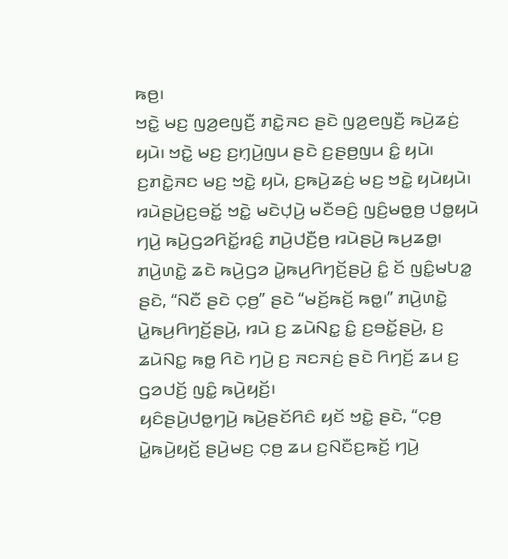ꤒꤥ꤬꤯
ꤠꤢꤧ꤭ ꤗꤢ꤬ ꤜꤤ꤬ꤕꤜꤢꤪ꤬ ꤊꤢꤧ꤭ꤏꤢ ꤔꤢꤧ ꤜꤤ꤬ꤕꤜꤢꤪ꤬ ꤒꤣꤧ꤬ꤘꤢꤦ꤬ ꤟꤣꤧ꤯ ꤠꤢꤧ꤭ ꤗꤢ꤬ ꤢ꤬ꤚ꤫ꤣꤧ꤬ꤜꤣ ꤔꤢꤧ ꤢ꤬ꤔꤥ꤬ꤜꤣ ꤢꤨ꤭ ꤟꤣꤧ꤯ ꤢ꤬ꤊꤢꤧ꤭ꤏꤢ ꤗꤢ꤬ ꤠꤢꤧ꤭ ꤟꤣꤧ, ꤢ꤬ꤒꤣꤧ꤬ꤘꤢꤦ꤬ ꤗꤢ꤬ ꤠꤢꤧ꤭ ꤟꤣꤧꤟꤣꤧ꤯
ꤙꤣꤧꤔꤣꤧ꤬ꤢ꤬ꤋꤢꤩ꤭ ꤠꤢꤧ꤭ ꤗꤢꤧꤓ꤫ꤣꤧ꤬ ꤗꤢꤪꤋꤢꤨ꤬ ꤜꤢꤨ꤬ꤗꤥ꤭ꤥ꤬ ꤓꤥ꤭ꤟꤣꤧ ꤚꤣꤧ꤬ ꤒꤣꤧ꤬ꤞꤤꤖꤢꤩ꤭ꤙꤢꤨ꤭ ꤊꤣꤧ꤬ꤓꤢꤪ꤬ꤥ꤬ ꤙꤣꤧꤔꤣꤧ꤬ ꤒꤣ꤬ꤘꤥ꤭꤯ ꤊꤣꤧ꤬ꤛꤢꤧ꤭ ꤘꤢꤧ ꤒꤣꤧ꤬ꤞꤤ ꤣꤧ꤭ꤒꤣ꤬ꤖꤚꤢꤩ꤬ꤔꤣꤧ꤬ ꤢꤨ꤭ ꤢꤩ ꤜꤢꤨ꤭ꤗꤝꤤ꤭ ꤔꤢꤧ, “ꤡꤢꤪ ꤔꤢꤧ ꤍ꤫ꤥ꤬” ꤔꤢꤧ “ꤗꤢꤩ꤬ꤒꤢꤩ꤬ ꤒꤥ꤭꤯” ꤊꤣꤧ꤬ꤛꤢꤧ꤭ ꤣꤧ꤭ꤒꤣ꤬ꤖꤚꤢꤩ꤬ꤔꤣꤧ꤬, ꤙꤣꤧ ꤢ꤬ ꤘꤣꤧꤡꤢ꤭ ꤢꤨ꤭ ꤢ꤬ꤋꤢꤩ꤭ꤔꤣꤧ꤬, ꤢ꤬ ꤘꤣꤧꤡꤢ꤭ ꤒꤥ꤭ ꤖꤢꤧ ꤚꤣꤧ꤬ ꤢ꤬ ꤏꤢꤏꤢꤦ꤬ ꤔꤢꤧ ꤖꤚꤢꤩ꤬ ꤘꤣ ꤢ꤬ ꤞꤤꤓꤢꤩ꤬ ꤜꤢꤨ꤭ ꤒꤣꤧ꤬ꤟꤢꤩ꤬꤯
ꤟꤢꤨꤔꤣꤧ꤬ꤓꤥ꤭ꤚꤣꤧ꤬ ꤒꤣꤧ꤬ꤔꤢꤩꤖꤢꤨ ꤟꤢꤩ ꤠꤢꤧ꤭ ꤔꤢꤧ, “ꤍ꤫ꤥ꤬ ꤣꤧ꤭ꤒꤣꤧ꤬ꤟꤢꤩ꤬ ꤔꤣꤧ꤬ꤗꤢ꤬ ꤍ꤫ꤥ꤬ ꤘꤣ ꤢ꤬ꤡꤢꤪꤢ꤬ꤒꤢꤩ꤬ ꤚꤣꤧ꤬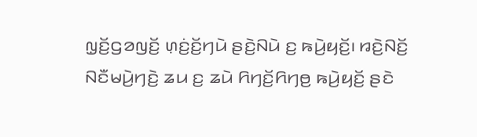ꤜ꤫ꤢꤩ꤬ꤞꤤꤜꤢꤩ꤬ ꤛ꤫ꤢꤦ꤬ꤢꤩ꤬ꤚꤣꤧ ꤔꤢꤧ꤬ꤡꤣꤧ ꤢ꤬ ꤒꤣꤧ꤬ꤟꤢꤩ꤬꤯ ꤙꤢꤧ꤬ꤡꤢꤩ꤬ ꤡꤢꤪꤗꤣꤧ꤬ꤚꤢꤧ꤬ ꤘꤣ ꤢ꤬ ꤘꤣꤧ ꤖꤚꤢꤩ꤬ꤖꤚꤥ꤬ ꤒꤣꤧ꤬ꤟꤢꤩ꤬ ꤔꤢꤧ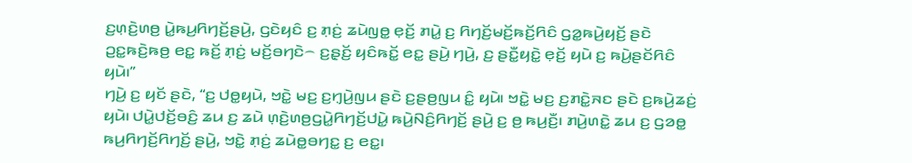ꤢ꤬ꤛ꤫ꤢꤧ꤬ꤛꤥ꤬ ꤣꤧ꤭ꤒꤣ꤬ꤖꤚꤢꤩ꤬ꤔꤣꤧ꤬, ꤞꤢꤧꤟꤢꤨ ꤢ꤬ ꤊ꤫ꤢꤦ꤬ ꤘꤣꤧꤜꤥ꤭ ꤕ꤫ꤢꤩ꤬ ꤊꤣꤧ꤭ ꤢ꤬ ꤖꤚꤢꤩ꤬ꤗꤢꤩ꤬ꤒꤢꤩ꤬ꤖꤢꤨ ꤞꤤ꤭ꤒꤣꤧ꤬ꤟꤢꤩ꤬ ꤔꤢꤧ ꤑꤢ꤭ꤒꤢꤧ꤬ꤒꤥ꤬ ꤕꤢ꤭ ꤒꤢꤩ꤬ ꤊ꤫ꤢꤦ꤬ ꤗꤢꤩ꤬ꤋꤚꤢꤧ꤮ ꤢ꤬ꤔ꤫ꤢꤩ꤬ ꤟꤢꤨꤒꤢꤩ꤭ ꤕꤢ꤭ ꤔꤣꤧ꤬ ꤚꤣꤧ꤬, ꤢ꤬ ꤔꤢꤪ꤭ꤟꤢꤧ꤭ ꤕ꤫ꤢꤩ꤬ ꤟꤣꤧ ꤢ꤬ ꤒꤣꤧ꤬ꤔꤢꤩꤖꤢꤨ ꤟꤣꤧ꤯”
ꤚꤣꤧ꤬ ꤢ꤬ ꤟꤢꤩ ꤔꤢꤧ, “ꤢ꤬ ꤓꤥ꤭ꤟꤣꤧ, ꤠꤢꤧ꤭ ꤗꤢ꤬ ꤢ꤬ꤚ꤫ꤣꤧ꤬ꤜꤣ ꤔꤢꤧ ꤢ꤬ꤔꤥ꤬ꤜꤣ ꤢꤨ꤭ ꤟꤣꤧ꤯ ꤠꤢꤧ꤭ ꤗꤢ꤬ ꤢ꤬ꤊꤢꤧ꤭ꤏꤢ ꤔꤢꤧ ꤢ꤬ꤒꤣꤧ꤬ꤘꤢꤦ꤬ ꤟꤣꤧ꤯ ꤓꤣꤧ꤭ꤓꤢꤩ꤬ꤋꤢꤨ꤬ ꤘꤣ ꤢ꤬ ꤘꤣꤧ ꤛ꤫ꤢꤧ꤬ꤛꤥ꤬ꤞꤣꤧ꤭ꤖꤚꤢꤩ꤬ꤓꤣꤧ꤭ ꤒꤣꤧ꤬ꤡꤢꤨ꤬ꤖꤚꤢꤩ꤬ ꤔꤣꤧ꤬ ꤢ꤬ ꤥ꤬ ꤒꤣ꤬ꤢꤪ꤬꤯ ꤊꤣꤧ꤬ꤛꤢꤧ꤭ ꤘꤣ ꤢ꤬ ꤞꤤꤥ꤭ ꤒꤣ꤬ꤖꤚꤢꤩ꤬ꤖꤚꤢꤩ꤬ ꤔꤣꤧ꤬, ꤠꤢꤧ꤭ ꤊ꤫ꤢꤦ꤬ ꤘꤣꤧꤥ꤭ꤋꤚꤢ꤭ ꤢ꤬ ꤕꤢ꤭꤯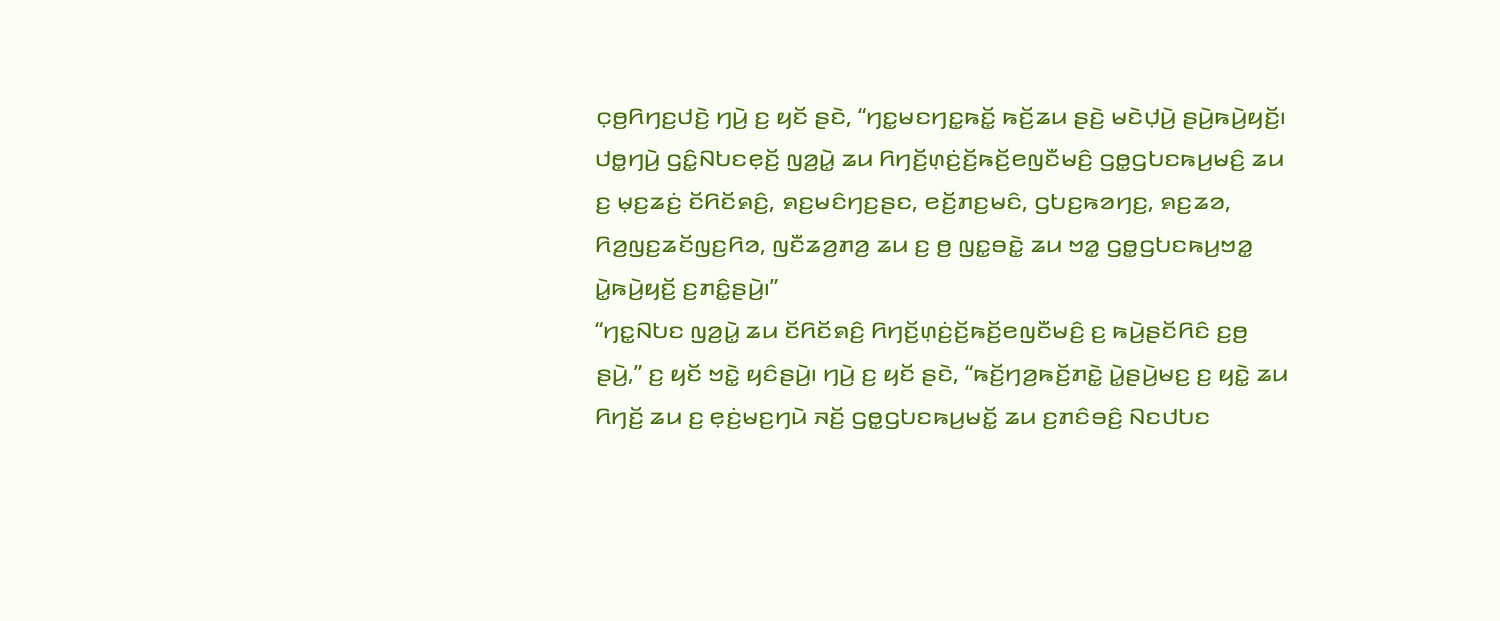ꤍ꤫ꤥ꤬ꤖꤚꤢ꤬ꤓꤢꤧ꤬ ꤚꤣꤧ꤬ ꤢ꤬ ꤟꤢꤩ ꤔꤢꤧ, “ꤚꤢ꤭ꤗꤢꤚꤢ꤭ꤒꤢꤩ꤭ ꤒꤢꤩ꤬ꤘꤣ ꤔꤢꤧ꤬ ꤗꤢꤧꤓ꤫ꤣꤧ꤬ ꤔꤣꤧ꤬ꤒꤣꤧ꤬ꤟꤢꤩ꤬꤯ ꤓꤥ꤭ꤚꤣꤧ꤬ ꤞꤢꤨ꤭ꤡꤝꤢꤕ꤫ꤢꤩ꤬ ꤜꤤ꤬ꤣꤧ꤭ ꤘꤣ ꤖꤚꤢꤩ꤬ꤛ꤫ꤢꤦ꤬ꤢꤩ꤬ꤒꤢꤩ꤬ꤕꤜꤢꤪꤗꤢꤨ꤬ ꤞꤥ꤭ꤞꤝꤢꤒꤣ꤬ꤗꤢꤨ꤬ ꤘꤣ ꤢ꤬ ꤗ꤫ꤢ꤬ꤘꤢꤦ꤬ ꤢꤩꤖꤢꤩꤎꤢꤨ꤬, ꤎꤢ꤬ꤗꤢꤨꤚꤢ꤬ꤔꤢ, ꤕꤢꤩ꤬ꤊꤢ꤬ꤗꤢꤨ, ꤞꤝꤢ꤬ꤒꤤꤚꤢ꤬, ꤎꤢ꤬ꤘꤤ, ꤖꤤ꤬ꤜꤢ꤬ꤘꤢꤩꤜꤢ꤬ꤖꤤ, ꤜꤢꤪꤘꤤ꤬ꤊꤤ꤬ ꤘꤣ ꤢ꤬ ꤥ꤬ ꤜꤢ꤭ꤋꤢꤧ꤭ ꤘꤣ ꤠꤤ꤭ ꤞꤥ꤭ꤞꤝꤢꤒꤣ꤬ꤠꤤ꤭ ꤣꤧ꤭ꤒꤣꤧ꤬ꤟꤢꤩ꤬ ꤢ꤬ꤊꤢꤨ꤭ꤔꤣꤧ꤬꤯”
“ꤚꤢ꤭ꤡꤝꤢ ꤜꤤ꤬ꤣꤧ꤭ ꤘꤣ ꤢꤩꤖꤢꤩꤎꤢꤨ꤬ ꤖꤚꤢꤩ꤬ꤛ꤫ꤢꤦ꤬ꤢꤩ꤬ꤒꤢꤩ꤬ꤕꤜꤢꤪꤗꤢꤨ꤬ ꤢ꤬ ꤒꤣꤧ꤬ꤔꤢꤩꤖꤢꤨ ꤢ꤬ꤥ꤬ ꤔꤣꤧ꤬,” ꤢ꤬ ꤟꤢꤩ ꤠꤢꤧ꤭ ꤟꤢꤨꤔꤣꤧ꤬꤯ ꤚꤣꤧ꤬ ꤢ꤬ ꤟꤢꤩ ꤔꤢꤧ, “ꤒꤢꤩ꤬ꤚꤤ꤬ꤒꤢꤩ꤬ꤊꤢꤧ꤭ ꤣꤧ꤭ꤔꤣꤧ꤬ꤗꤢ꤬ ꤢ꤬ ꤟꤢꤧ꤭ ꤘꤣ ꤖꤚꤢꤩ꤬ ꤘꤣ ꤢ꤬ ꤕ꤫ꤢꤦ꤬ꤗꤢ꤬ꤚꤣꤧ ꤏꤢꤩ꤬ ꤞꤥ꤭ꤞꤝꤢꤒꤣ꤬ꤗꤢꤩ꤭ ꤘꤣ ꤢ꤬ꤊꤢꤨꤋꤢꤨ꤬ ꤡꤢꤓꤝꤢ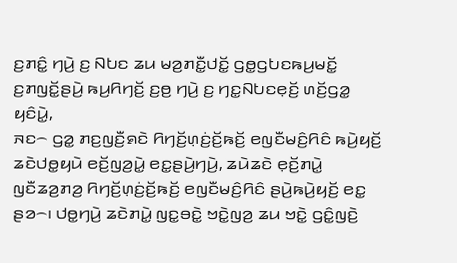ꤢ꤬ꤊꤢꤨ꤭ ꤚꤣꤧ꤬ ꤢ꤬ ꤡꤝꤢ ꤘꤣ ꤗꤤ꤬ꤊꤢꤪ꤭ꤓꤢꤩ꤭ ꤞꤥ꤭ꤞꤝꤢꤒꤣ꤬ꤗꤢꤩ꤭ ꤢ꤬ꤊꤜꤢꤩ꤭ꤔꤣꤧ꤬ ꤒꤣ꤬ꤖꤚꤢꤩ꤬ ꤢ꤬ꤥ꤬ ꤚꤣꤧ꤬ ꤢ꤬ ꤚꤢ꤭ꤡꤝꤢꤕ꤫ꤢꤩ꤬ ꤛꤢꤩ꤬ꤞꤤ꤭ ꤟꤢꤨꤣꤧ꤭,
ꤏꤢ꤮ ꤞꤤ꤭ ꤊꤢ꤬ꤜꤢꤪ꤬ꤎꤢꤧ ꤖꤚꤢꤩ꤬ꤛ꤫ꤢꤦ꤬ꤢꤩ꤬ꤒꤢꤩ꤬ ꤕꤜꤢꤪꤗꤢꤨ꤬ꤖꤢꤨ ꤒꤣꤧ꤬ꤟꤢꤩ꤬ ꤘꤢꤧꤓꤥ꤭ꤟꤣꤧ ꤕꤢꤩ꤬ꤜꤤ꤬ꤣꤧ꤭ ꤕꤢ꤭ꤔꤣꤧ꤬ꤚꤣꤧ꤬, ꤘꤣꤧꤘꤢꤧ ꤕ꤫ꤢꤩ꤬ꤊꤣꤧ꤭ ꤜꤢꤪꤘꤤ꤬ꤊꤤ꤬ ꤖꤚꤢꤩ꤬ꤛ꤫ꤢꤦ꤬ꤢꤩ꤬ꤒꤢꤩ꤬ ꤕꤜꤢꤪꤗꤢꤨ꤬ꤖꤢꤨ ꤔꤣꤧ꤬ꤒꤣꤧ꤬ꤟꤢꤩ꤬ ꤕꤢ꤭ ꤔꤤ꤮꤯ ꤓꤥ꤭ꤚꤣꤧ꤬ ꤘꤢꤧꤊꤣꤧ꤭ ꤜꤢ꤭ꤋꤢꤧ꤭ ꤠꤢꤧ꤭ꤜꤤ꤬ ꤘꤣ ꤠꤢꤧ꤭ ꤞꤢꤨ꤭ꤜꤢꤧ꤬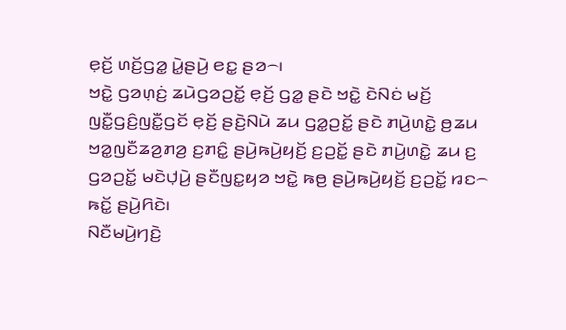ꤕ꤫ꤢꤩ꤬ ꤛꤢꤩ꤬ꤞꤤ꤭ ꤣꤧ꤭ꤔꤣꤧ꤬ ꤕꤢ꤭ ꤔꤤ꤮꤯
ꤠꤢꤧ꤭ ꤞꤤꤛ꤫ꤢꤦ꤬ ꤘꤣꤧꤞꤤꤑꤢꤩ꤭ ꤕ꤫ꤢꤩ꤬ ꤞꤤ꤭ ꤔꤢꤧ ꤠꤢꤧ꤭ ꤢꤧꤡꤢꤦ ꤗꤢꤩ꤬ ꤜꤢꤪ꤭ꤞꤢꤨ꤬ꤜꤢꤪ꤭ꤞꤢꤩ ꤕ꤫ꤢꤩ꤬ ꤔꤢꤧ꤬ꤡꤣꤧ ꤘꤣ ꤞꤤ꤭ꤑꤢꤩ꤭ ꤔꤢꤧ ꤊꤣꤧ꤬ꤛꤢꤧ꤭ ꤥ꤬ꤘꤣ ꤠꤤ꤭ꤜꤢꤪꤘꤤ꤬ꤊꤤ꤬ ꤢ꤬ꤊꤢꤨ꤭ ꤔꤣꤧ꤬ꤒꤣꤧ꤬ꤟꤢꤩ꤬ ꤢ꤬ꤑꤢꤩ꤭ ꤔꤢꤧ ꤊꤣꤧ꤬ꤛꤢꤧ꤭ ꤘꤣ ꤢ꤬ ꤞꤤꤑꤢꤩ꤭ ꤗꤢꤧꤓ꤫ꤣꤧ꤬ ꤔꤢꤪꤜꤢ꤭ꤟꤤ ꤠꤢꤧ꤭ ꤒꤥ꤬ ꤔꤣꤧ꤬ꤒꤣꤧ꤬ꤟꤢꤩ꤬ ꤢ꤬ꤑꤢꤩ꤭ ꤙꤢ꤮ ꤒꤢꤩ꤭ ꤔꤣꤧ꤬ꤖꤢꤧ꤯
ꤡꤢꤪꤗꤣꤧ꤬ꤚꤢꤧ꤬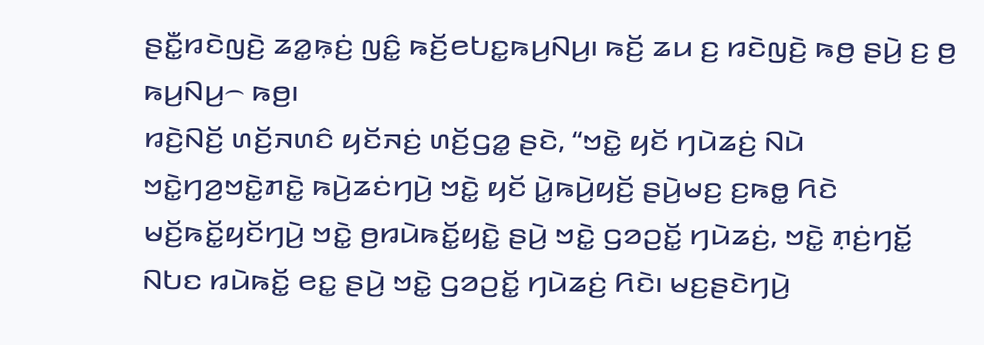ꤔꤢꤪ꤭ꤙꤢꤧꤜꤢꤧ꤬ ꤘꤤ꤭ꤒ꤫ꤢꤦ꤬ ꤜꤢꤨ꤭ ꤒꤢꤩ꤬ꤕꤝꤢ꤭ꤒꤣ꤬ꤡꤣ꤬꤯ ꤒꤢꤩ꤬ ꤘꤣ ꤢ꤬ ꤙꤢꤧꤜꤢꤧ꤬ ꤒꤥ꤬ ꤔꤣꤧ꤬ ꤢ꤬ ꤥ꤬ ꤒꤣ꤬ꤡꤣ꤬꤮ ꤒꤥ꤬꤯
ꤙꤢꤧ꤬ꤡꤢꤩ꤬ ꤛꤢꤩ꤬ꤏꤛꤢꤨ ꤟꤢꤩꤏꤢꤦ꤬ ꤛꤢꤩ꤬ꤞꤤ꤭ ꤔꤢꤧ, “ꤠꤢꤧ꤭ ꤟꤢꤩ ꤚꤣꤧꤘꤢꤦ꤬ ꤡꤣꤧ ꤠꤢꤧ꤭ꤚꤤ꤬ꤠꤢꤧ꤭ꤊꤢꤧ꤭ ꤒꤣꤧ꤬ꤘꤢꤦꤚꤣꤧ꤬ ꤠꤢꤧ꤭ ꤟꤢꤩ ꤣꤧ꤭ꤒꤣꤧ꤬ꤟꤢꤩ꤬ ꤔꤣꤧ꤬ꤗꤢ꤬ ꤢ꤬ꤒꤥ꤭ ꤖꤢꤧ ꤗꤢꤩ꤬ꤒꤢꤩ꤭ꤟꤢꤩꤚꤣꤧ꤬ ꤠꤢꤧ꤭ ꤥ꤬ꤙꤣꤧꤒꤢꤩ꤭ꤟꤢꤧ꤭ ꤔꤣꤧ꤬ ꤠꤢꤧ꤭ ꤞꤤꤑꤢꤩ꤭ ꤚꤣꤧꤘꤢꤦ꤬, ꤠꤢꤧ꤭ ꤊ꤫ꤢꤦ꤬ꤚꤢꤩ꤭ ꤡꤝꤢ ꤙꤣꤧꤒꤢꤩ꤭ ꤕꤢ꤭ ꤔꤣꤧ꤬ ꤠꤢꤧ꤭ ꤞꤤꤑꤢꤩ꤭ ꤚꤣꤧꤘꤢꤦ꤬ ꤖꤢꤧ꤯ ꤗꤢ꤬ꤔꤢꤧꤚꤣꤧ꤬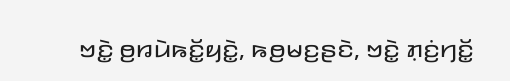ꤠꤢꤧ꤭ ꤥ꤬ꤙꤣꤧꤒꤢꤩ꤭ꤟꤢꤧ꤭, ꤒꤥ꤬ꤗꤢ꤬ꤔꤢꤧ, ꤠꤢꤧ꤭ ꤊ꤫ꤢꤦ꤬ꤚꤢꤩ꤭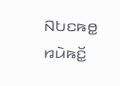ꤡꤝꤢꤒꤥ꤭ ꤙꤣꤧꤒꤢꤩ꤭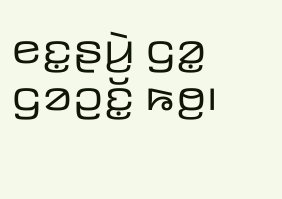ꤕꤢ꤭ꤔꤣꤧ꤬ ꤞꤤ꤭ ꤞꤤꤑꤢꤩ꤭ ꤒꤥ꤬꤯